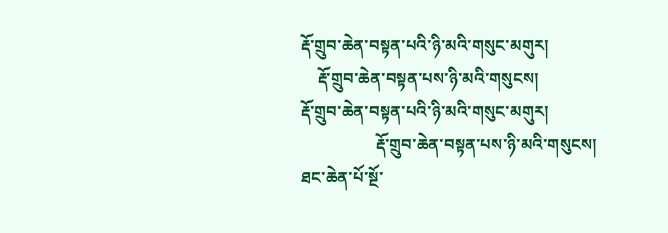རྡོ་གྲུབ་ཆེན་བསྟན་པའི་ཉི་མའི་གསུང་མགུར།
    རྡོ་གྲུབ་ཆེན་བསྟན་པས་ཉི་མའི་གསུངས།
རྡོ་གྲུབ་ཆེན་བསྟན་པའི་ཉི་མའི་གསུང་མགུར།
                  རྡོ་གྲུབ་ཆེན་བསྟན་པས་ཉི་མའི་གསུངས།
ཐང་ཆེན་པོ་སྔོ་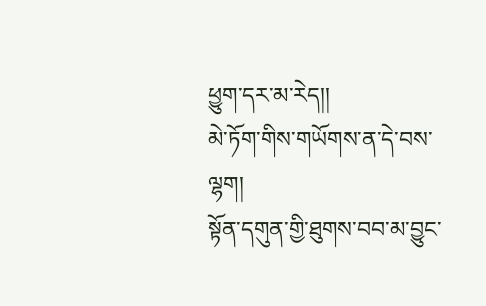ཕྱུག་དར་མ་རེད།།
མེ་ཏོག་གིས་གཡོགས་ན་དེ་བས་ལྷག།
སྟོན་དགུན་གྱི་ཐུགས་བབ་མ་བྱུང་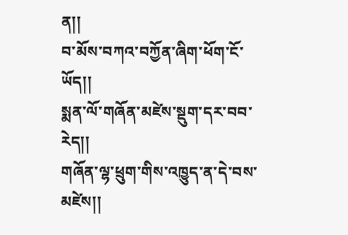ན།།
བ་མོས་བཀའ་བཀྱོན་ཞིག་ཕོག་ངོ་ཡོད།།
སྨན་ལོ་གཞོན་མཛེས་སྡུག་དར་བབ་རེད།།
གཞོན་ལྷ་ཕྲུག་གིས་འཁྱུད་ན་དེ་བས་མཛེས།།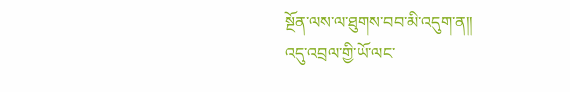སྔོན་ལས་ལ་ཐུགས་བབ་མི་འདུག་ན།།
འདུ་འབྲལ་གྱི་ཡོ་ལང་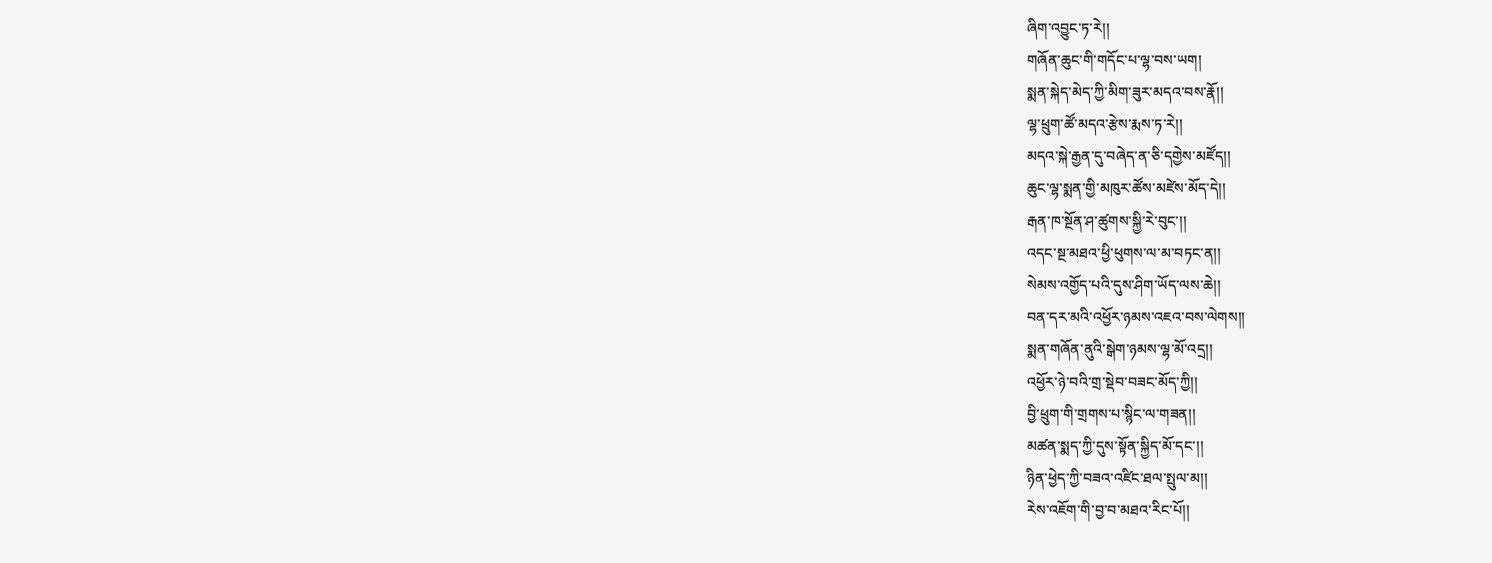ཞིག་འབྱུང་ཏ་རེ།།
གཞོན་ཆུང་གི་གདོང་པ་ལྷ་བས་ཡག།
སྨན་སྐེད་མེད་ཀྱི་མིག་ཟུར་མདའ་བས་རྣོ།།
ལྷ་ཕྲུག་ཚོ་མདའ་རྩེས་རྨས་ཏ་རེ།།
མདའ་སྐེ་རྒྱན་དུ་བཞེད་ན་ཅི་དགྱེས་མཛོད།།
ཆུང་ལྷ་སྨན་གྱི་མཁུར་ཚོས་མཛེས་མོད་དེ།།
རྒན་ཁ་སྔོན་ཤ་ཚུགས་སྐྱི་རེ་བུང་།།
འདང་སྔ་མཐའ་ཕྱི་ཕུགས་ལ་མ་བཏང་ན།།
སེམས་འགྱོད་པའི་དུས་ཤིག་ཡོད་ལས་ཆེ།།
བན་དར་མའི་འཕྱོར་ཉམས་འཇའ་བས་ལེགས།།
སྨན་གཞོན་ནུའི་སྒེག་ཉམས་ལྷ་མོ་འདྲ།།
འཕྱོར་ཉེ་བའི་གྲ་སྡེབ་བཟང་མོད་ཀྱི།།
བྱི་ཕྲུག་གི་གྲགས་པ་སྙིང་ལ་གཟན།།
མཚན་སྨད་ཀྱི་དུས་སྟོན་སྐྱིད་མོ་དང་།།
ཉིན་ཕྱེད་ཀྱི་བཟའ་འཛིང་ཐལ་སྤུལ་མ།།
རེས་འཇོག་གི་བྱ་བ་མཐའ་རིང་པོ།།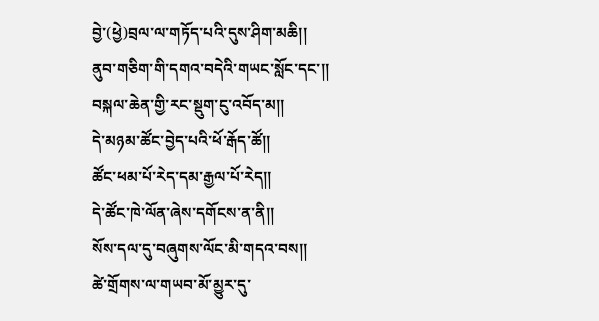བྱེ་(ཕྱེ)བྲལ་ལ་གཏོད་པའི་དུས་ཤིག་མཆི།།
ནུབ་གཅིག་གི་དགའ་བདེའི་གཡང་སློང་དང་།།
བསྐལ་ཆེན་གྱི་རང་སྡུག་ངུ་འབོད་མ།།
དེ་མཉམ་ཚོང་བྱེད་པའི་ཕོ་རྒོད་ཚོ།།
ཚོང་ཕམ་པོ་རེད་དམ་རྒྱལ་པོ་རེད།།
དེ་ཚོང་ཁེ་ལོན་ཞེས་དགོངས་ན་ནི།།
སོས་དལ་དུ་བཞུགས་ལོང་མི་གདའ་བས།།
ཚེ་གྲོགས་ལ་གཡབ་མོ་མྱུར་དུ་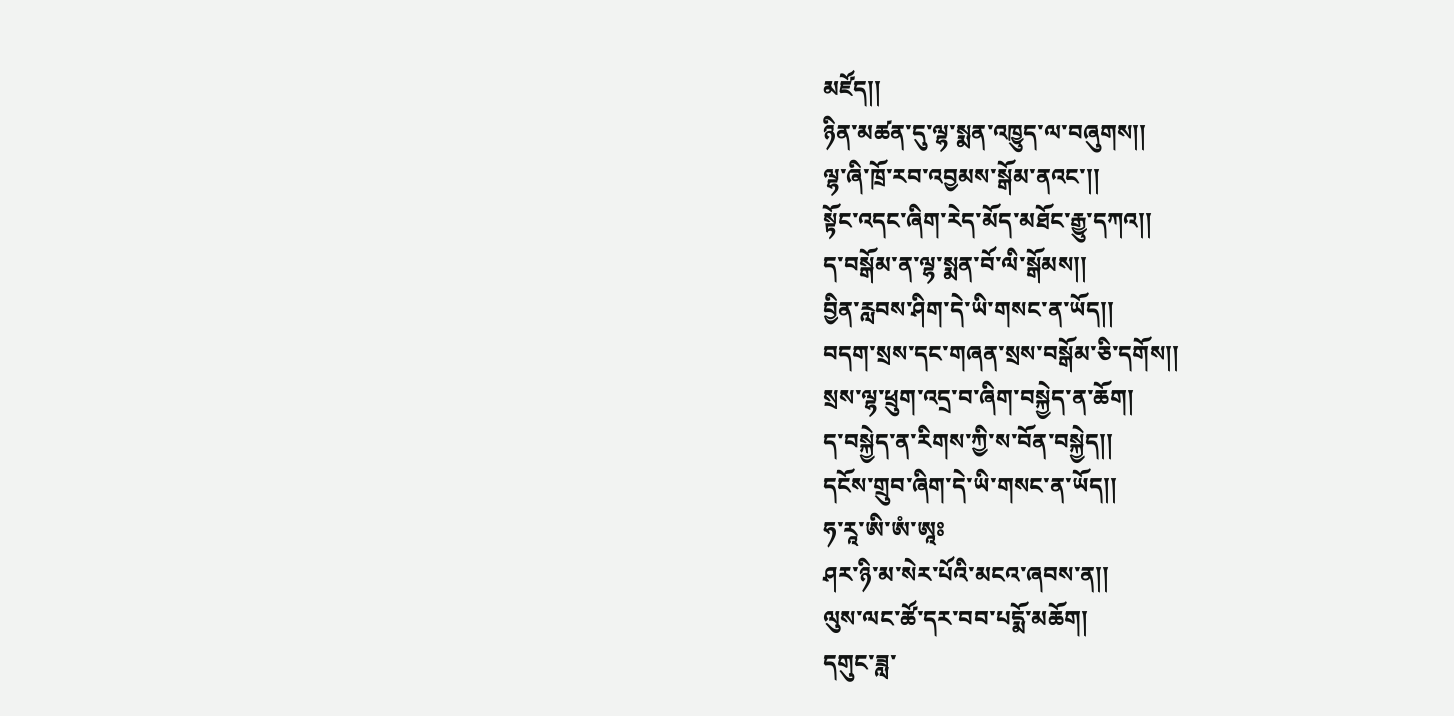མཛོད།།
ཉིན་མཚན་དུ་ལྷ་སྨན་འཁྱུད་ལ་བཞུགས།།
ལྷ་ཞི་ཁྲོ་རབ་འབྱམས་སྒོམ་ནའང་།།
སྟོང་འདང་ཞིག་རེད་མོད་མཐོང་རྒྱུ་དཀའ།།
ད་བསྒོམ་ན་ལྷ་སྨན་བོ་ལི་སྒོམས།།
བྱིན་རླབས་ཤིག་དེ་ཡི་གསང་ན་ཡོད།།
བདག་སྲས་དང་གཞན་སྲས་བསྒོམ་ཅི་དགོས།།
སྲས་ལྷ་ཕྲུག་འདྲ་བ་ཞིག་བསྐྱེད་ན་ཆོག།
ད་བསྐྱེད་ན་རིགས་ཀྱི་ས་བོན་བསྐྱེད།།
དངོས་གྲུབ་ཞིག་དེ་ཡི་གསང་ན་ཡོད།།
ཧ་རཱ་ཨི་ཨཾ་ཨཱཿ
ཤར་ཉི་མ་སེར་པོའི་མངའ་ཞབས་ན།།
ལུས་ལང་ཚོ་དར་བབ་པདྨོ་མཆོག།
དགུང་ཟླ་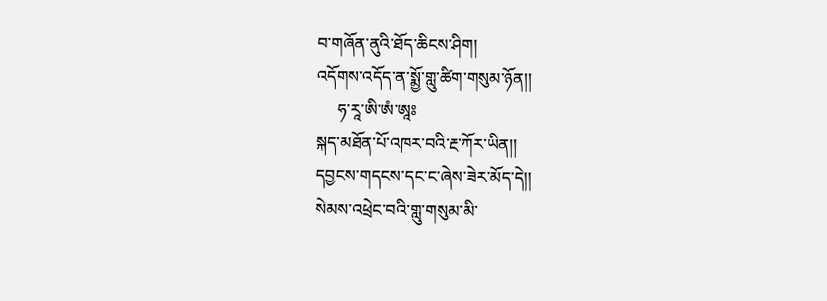བ་གཞོན་ནུའི་ཐོད་ཆིངས་ཤིག།
འདོགས་འདོད་ན་སྨྱོ་གླུ་ཚིག་གསུམ་ཉོན།།
     ཧ་རཱ་ཨི་ཨཾ་ཨཱཿ
སྐད་མཐོན་པོ་འཁར་བའི་རྔ་ཀོར་ཡིན།།
དབྱངས་གདངས་དང་ང་ཞེས་ཟེར་མོད་དེ།།
སེམས་འཕྲེང་བའི་གླུ་གསུམ་མི་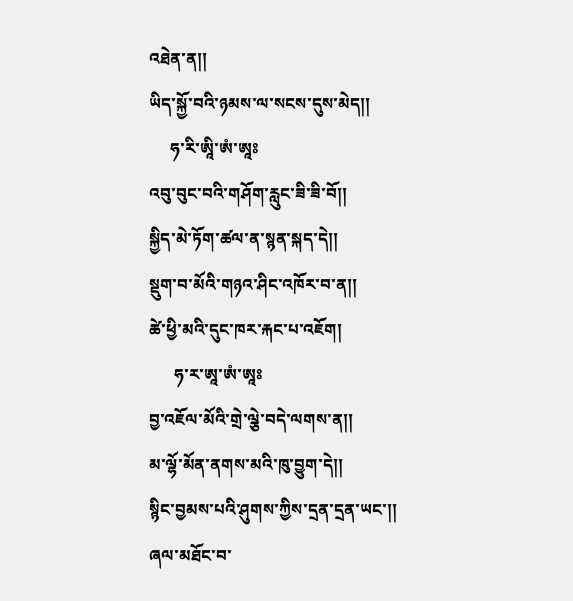འཐེན་ན།།
ཡིད་སྐྱོ་བའི་ཉམས་ལ་སངས་དུས་མེད།།
     ཧ་རི་ཨཱི་ཨཾ་ཨཱཿ
འབུ་བུང་བའི་གཤོག་རླུང་ཟི་ཟི་བོ།།
སྐྱིད་མེ་ཏོག་ཚལ་ན་སྙན་སྐད་དེ།།
སྡུག་བ་མོའི་གཉའ་ཤིང་འཁོར་བ་ན།།
ཚེ་ཕྱི་མའི་དུང་ཁར་རྐང་པ་འཇོག།
      ཧ་ར་ཨཱ་ཨཾ་ཨཱཿ
བྱ་འཇོལ་མོའི་གྲེ་ལྕེ་བདེ་ལགས་ན།།
མ་ལྷོ་མོན་ནགས་མའི་ཁུ་བྱུག་དེ།།
སྙིང་བྱམས་པའི་ཤུགས་ཀྱིས་དྲན་དྲན་ཡང་།།
ཞལ་མཐོང་བ་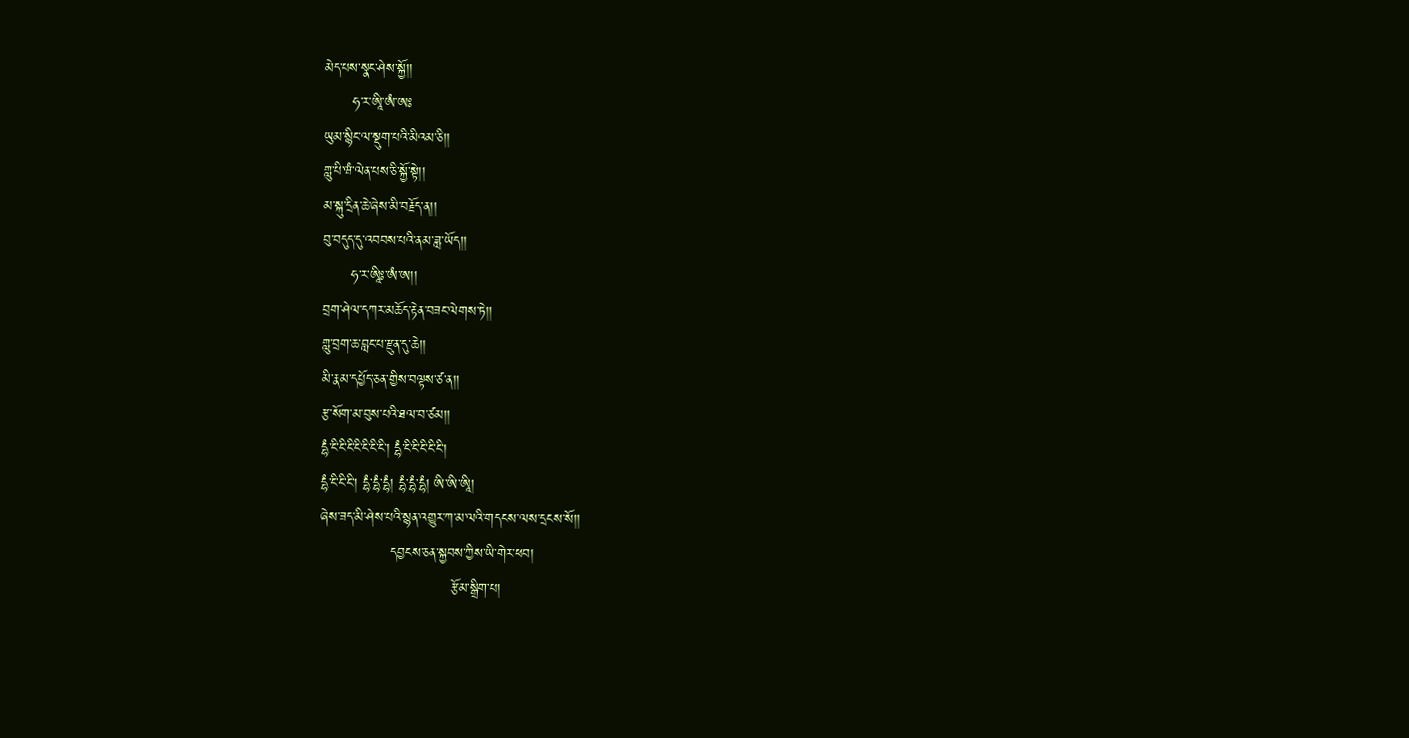མེད་པས་སྣང་ཤེས་སྐྱོ།།
      ཧ་ར་ཨཱི་ཨཾ་ཨཿ
ཡུམ་སྙིང་ལ་སྡུག་པའི་མིའམ་ཅི།།
གླུ་པི་ཝཾ་ལེན་པས་ཅི་སྐྱོ་སྟེ།།
མ་སྐུ་དྲིན་ཆེ་ཞེས་མི་བརྗོད་ན།།
བུ་བདུད་དུ་འབབས་པའི་ནམ་ཟླ་ཡོད།།
      ཧ་ར་ཨཱིཿ་ཨཾ་ཨ།།
བྲག་ཤེལ་དཀར་མཆོད་རྟེན་བཟང་ལེགས་ཏེ།།
གླུ་བྲག་ཆ་བླང་པ་རྫུན་དུ་ཆེ།།
མི་རྣམ་དཔྱོད་ཅན་གྱིས་བལྟས་ཙ་ན།།
རྩ་སོག་མ་བུས་པའི་ཐལ་བ་ཙམ།།
དྷཾ་ངི་ངི་ངི་ངི་ངི་ངི་ངི་། དྷཾ་ངི་ངི་ངི་ངི་ངི་།
དྷཾ་ངི་ངི་ངི་། དྷཾ་དྷཾ་དྷཾ། དྷཾ་དྷཾ་དྷཾ། ཨི་ཨི་ཨཱི།
ཞེས་ཟད་མི་ཤེས་པའི་སྙན་འགྱུར་ཀ་མ་ལའི་གདངས་ལས་དྲངས་སོ།།
               དབྱངས་ཅན་སྐྱབས་ཀྱིས་ཡི་གེར་ཕབ།
                            རྩོམ་སྒྲིག་པ།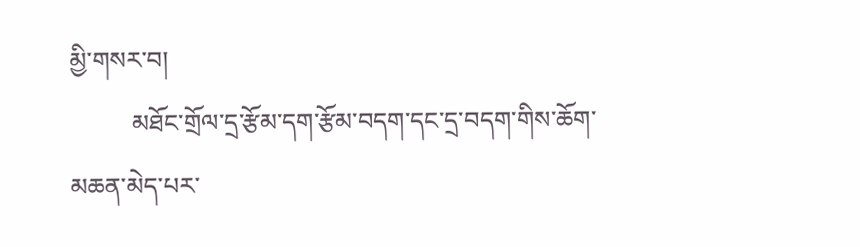མྱི་གསར་བ།
          མཐོང་གྲོལ་དྲ་རྩོམ་དག་རྩོམ་བདག་དང་དྲ་བདག་གིས་ཆོག་མཆན་མེད་པར་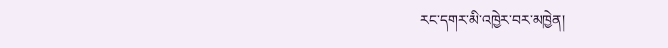རང་དགར་མི་འཁྱེར་བར་མཁྱེན།